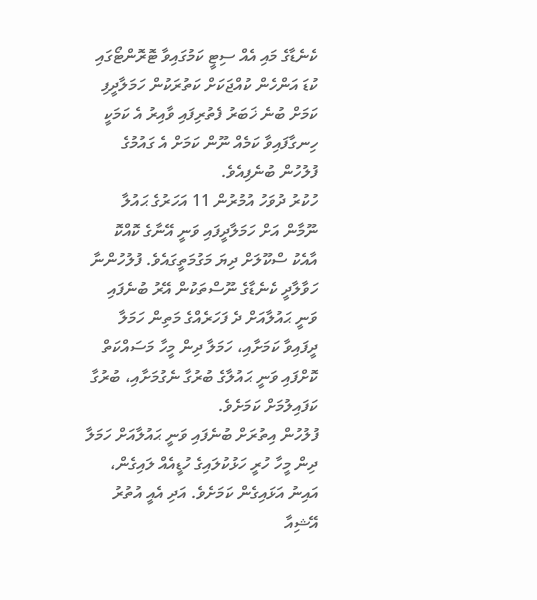ކެނެޑާގެ މައި އެއް ސިޓީ ކަމުގައިވާ ޓޮރޮންޓޯގައި ކުޑަ އަންހެން ކުއްޖަކަށް ކަތުރަކުން ހަމަލާދީފި ކަމަށް ބުނެ ޚަބަރު ފެތުރިފައި ވާއިރު އެ ކަމަކީ ހިނގާފައިވާ ކަމެއް ނޫން ކަމަށް އެ ގައުމުގެ ފުލުހުން ބުނެފިއެވެ.
ހުކުރު ދުވަހު އުމުރުން 11 އަހަރުގެ ޙައުލާ ނޫމާން އަށް ހަމަލާދީފައި ވަނީ އޭނާގެ ކޮއްކޮ އާއެކު ސްކޫލަށް ދިޔަ މަގުމަތީގައެވެ. ފުލުހުންނާ ހަވާލާދީ ކެނެޑާގެ ނޫސްތަކުން އޭރު ބުނެފައި ވަނީ ޙައުލާއަށް ދެ ފަހަރެއްގެ މަތިން ހަމަލާ ދީފައިވާ ކަމަށާއި، ހަމަލާ ދިން މީހާ މަސައްކަތް ކޮށްފައި ވަނީ ޙައުލާގެ ބުރުގާ ނެގުމަށާއި، ބުރުގާ ކަފައިލުމަށް ކަމަށެވެ.
ފުލުހުން އިތުރަށް ބުނެފައި ވަނީ ޙައުލާއަށް ހަމަލާ ދިން މީހާ ހުރީ ހަޅުކުލައިގެ ހުޑީއެއް ލައިގެން، އައިނު އަޅައިގެން ކަމަށެވެ. އަދި އެއީ އުތުރު އޭޝިއާ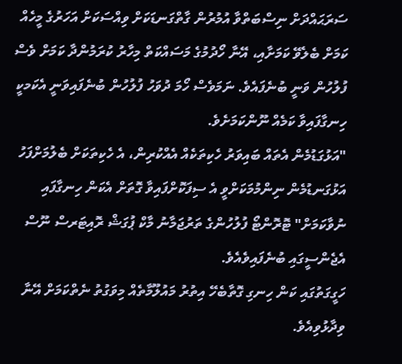ސަރަޙައްދަށް ނިސްބަތްވާ އުމުރުން ގާތްގަނޑަކަށް ވިއްސަކަށް އަހަރުގެ މީހެއް ކަމަށް ބެލެވޭ ކަމަށާއި، އޭނާ ހޯދުމުގެ މަސައްކަތް މިހާރު ކުރަމުންދާ ކަމަށް ވެސް ފުލުހުން ވަނީ ބުނެފައެވެ. ނަމަވެސް ހޯމަ ދުވަހު ފުލުހުން ބުނެފައިވަނީ އެކަމކީ ހިނގާފައިވާ ކަމެއް ނޫންކަމަށެވެ.
"އަޅުގަޑުމެން އެތައް ބައިވަރު ހެކިތަކެއް އެއްކުރިން، އެ ހެކިތަކަށް ބެލުމަށްފަހު އަޅުގަނޑުމެން ނިންމުމަކަށްވީ އެ ސިފަކޮށްފައިވާ ގޮތަށް އެކަން ހިނގާފައި ނުވާކަމަށް" ޓޮރޮންޓޯ ފުލުހުންގެ ތަރުޖަމާނު މާކް ޕުގަޝް ރޮއިޓަރސް ނޫސް އެޖެންސީގައި ބުނެފައިވެއެވެ.
ހަގީގަތުގައި ކަން ހިނގި ގޮތާބެހޭ އިތުރު މައުލޫމާތެއް މިވަގުތު ނެތްކަމަށް އޭނާ ވިދާޅުވިއެވެ.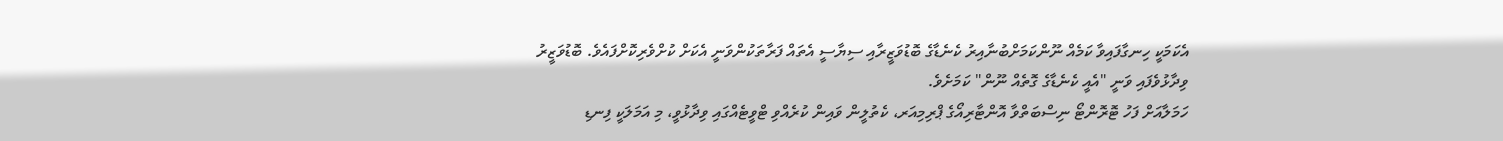އެކަމަކީ ހިނގާފައިވާ ކަމެއް ނޫންކަމަށްބުނާއިރު ކެނެޑާގެ ބޮޑުވަޒީރާއި ސިޔާސީ އެތައް ފަރާތަކުންވަނީ އެކަށް ކުށްވެރިކޮށްފައެވެ. ބޮޑުވަޒީރު ވިދާޅުވެފައި ވަނީ "އެއީ ކެނެޑާގެ ގޮތެއް ނޫން" ކަމަށެވެ.
ހަމަލާއަށް ފަހު ޓޮރޮންޓޯ ނިސްބަތްވާ އޮންޓާރިއޯގެ ޕްރިމިއަރ، ކެތުލީން ވައިން ކުރެއްވި ޓްވީޓެއްގައި ވިދާޅުވީ، މި އަމަލަކީ ފިނޑި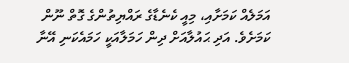އަމަލެއް ކަމަށާއި، މިއީ ކެނެޑާގެ ރައްޔިތުންގެ ގޮތް ނޫން ކަމަށެވެ. އަދި ޙައުލާއަށް ދިން ހަމަލާއަކީ ހަމައެކަނި އޭނާ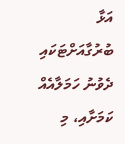އަޅާ ބުރުގާއަށްޓަކައި ދެވުނު ހަމަލާއެއް ކަމަށާއި، މި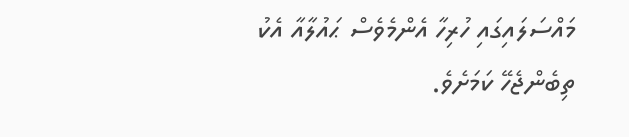މައްސަލައިގައި ހުރިހާ އެންމެވެސް ޙައުލާއާ އެކު ތިބެންޖެހޭ ކަމަށެވެ.